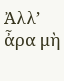Ἀλλ’ ἆρα μὴ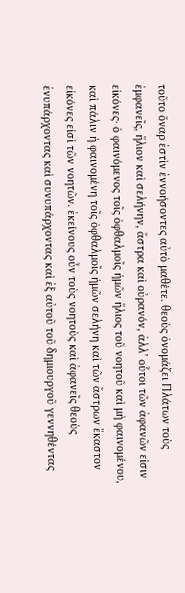τοῦτο ὄναρ ἐστὶν ἐννοήσοντες αὐτὸ μαθέτε. θεοὺς ὀνομάζει Πλάτων τοὺς ἐμφανεῖς, ἥλιον καὶ σελήνην, ἄστρα καὶ οὐρανόν, ἀλλ’ οὗτοι τῶν ἀφανῶν εἰσιν εἰκόνες· ὁ φαινόμενος τοῖς ὀφθαλμοῖς ἡμῶν ἥλιος τοῦ νοητοῦ καὶ μὴ φαινομένου, καὶ πάλιν ἡ φαινομένη τοῖς ὀφθαλμοῖς ἡμῶν σελήνη καὶ τῶν ἄστρων ἕκαστον εἰκόνες εἰσὶ τῶν νοητῶν. ἐκείνους οὖν τοὺς νοητοὺς καὶ ἀφανεῖς θεοὺς ἐνυπάρχοντας καὶ συνυπάρχοντας καὶ ἐξ αὐτοῦ τοῦ δημιουργοῦ γεννηθέντας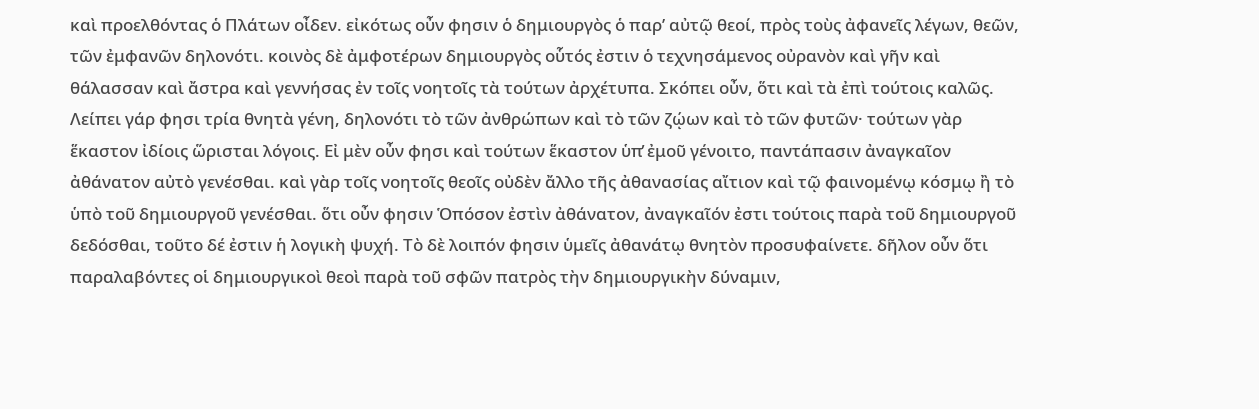καὶ προελθόντας ὁ Πλάτων οἶδεν. εἰκότως οὖν φησιν ὁ δημιουργὸς ὁ παρ’ αὐτῷ θεοί, πρὸς τοὺς ἀφανεῖς λέγων, θεῶν, τῶν ἐμφανῶν δηλονότι. κοινὸς δὲ ἀμφοτέρων δημιουργὸς οὗτός ἐστιν ὁ τεχνησάμενος οὐρανὸν καὶ γῆν καὶ θάλασσαν καὶ ἄστρα καὶ γεννήσας ἐν τοῖς νοητοῖς τὰ τούτων ἀρχέτυπα. Σκόπει οὖν, ὅτι καὶ τὰ ἐπὶ τούτοις καλῶς. Λείπει γάρ φησι τρία θνητὰ γένη, δηλονότι τὸ τῶν ἀνθρώπων καὶ τὸ τῶν ζῴων καὶ τὸ τῶν φυτῶν· τούτων γὰρ ἕκαστον ἰδίοις ὥρισται λόγοις. Εἰ μὲν οὖν φησι καὶ τούτων ἕκαστον ὑπ̓ ἐμοῦ γένοιτο, παντάπασιν ἀναγκαῖον ἀθάνατον αὐτὸ γενέσθαι. καὶ γὰρ τοῖς νοητοῖς θεοῖς οὐδὲν ἄλλο τῆς ἀθανασίας αἴτιον καὶ τῷ φαινομένῳ κόσμῳ ἢ τὸ ὑπὸ τοῦ δημιουργοῦ γενέσθαι. ὅτι οὖν φησιν Ὁπόσον ἐστὶν ἀθάνατον, ἀναγκαῖόν ἐστι τούτοις παρὰ τοῦ δημιουργοῦ δεδόσθαι, τοῦτο δέ ἐστιν ἡ λογικὴ ψυχή. Τὸ δὲ λοιπόν φησιν ὑμεῖς ἀθανάτῳ θνητὸν προσυφαίνετε. δῆλον οὖν ὅτι παραλαβόντες οἱ δημιουργικοὶ θεοὶ παρὰ τοῦ σφῶν πατρὸς τὴν δημιουργικὴν δύναμιν,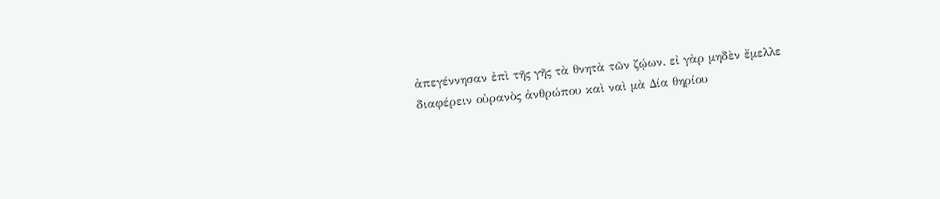ἀπεγέννησαν ἐπὶ τῆς γῆς τὰ θνητὰ τῶν ζῴων. εἰ γὰρ μηδὲν ἔμελλε διαφέρειν οὐρανὸς ἀνθρώπου καὶ ναὶ μὰ Δία θηρίου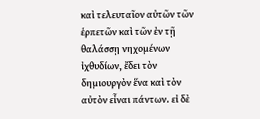καὶ τελευταῖον αὐτῶν τῶν ἑρπετῶν καὶ τῶν ἐν τῇ θαλάσσῃ νηχομένων ἰχθυδίων, ἔδει τὸν δημιουργὸν ἕνα καὶ τὸν αὐτὸν εἶναι πάντων. εἰ δὲ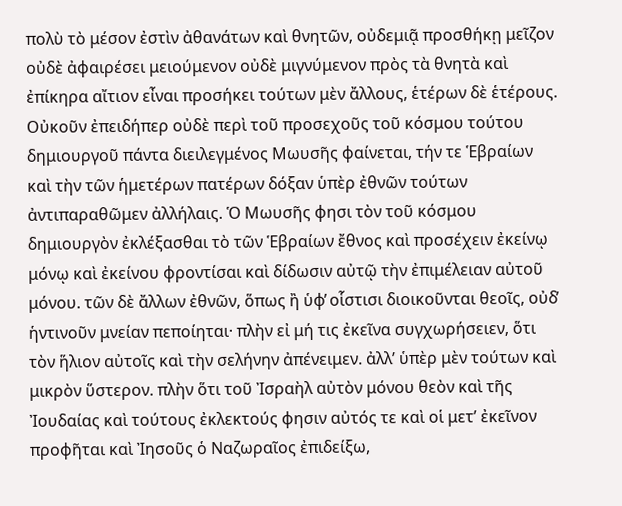πολὺ τὸ μέσον ἐστὶν ἀθανάτων καὶ θνητῶν, οὐδεμιᾷ προσθήκῃ μεῖζον οὐδὲ ἀφαιρέσει μειούμενον οὐδὲ μιγνύμενον πρὸς τὰ θνητὰ καὶ ἐπίκηρα αἴτιον εἶναι προσήκει τούτων μὲν ἄλλους, ἑτέρων δὲ ἑτέρους. Οὐκοῦν ἐπειδήπερ οὐδὲ περὶ τοῦ προσεχοῦς τοῦ κόσμου τούτου δημιουργοῦ πάντα διειλεγμένος Μωυσῆς φαίνεται, τήν τε Ἑβραίων καὶ τὴν τῶν ἡμετέρων πατέρων δόξαν ὑπὲρ ἐθνῶν τούτων ἀντιπαραθῶμεν ἀλλήλαις. Ὁ Μωυσῆς φησι τὸν τοῦ κόσμου δημιουργὸν ἐκλέξασθαι τὸ τῶν Ἑβραίων ἔθνος καὶ προσέχειν ἐκείνῳ μόνῳ καὶ ἐκείνου φροντίσαι καὶ δίδωσιν αὐτῷ τὴν ἐπιμέλειαν αὐτοῦ μόνου. τῶν δὲ ἄλλων ἐθνῶν, ὅπως ἢ ὑφ̓ οἷστισι διοικοῦνται θεοῖς, οὐδ̓ ἡντινοῦν μνείαν πεποίηται· πλὴν εἰ μή τις ἐκεῖνα συγχωρήσειεν, ὅτι τὸν ἥλιον αὐτοῖς καὶ τὴν σελήνην ἀπένειμεν. ἀλλ’ ὑπὲρ μὲν τούτων καὶ μικρὸν ὕστερον. πλὴν ὅτι τοῦ Ἰσραὴλ αὐτὸν μόνου θεὸν καὶ τῆς Ἰουδαίας καὶ τούτους ἐκλεκτούς φησιν αὐτός τε καὶ οἱ μετ’ ἐκεῖνον προφῆται καὶ Ἰησοῦς ὁ Ναζωραῖος ἐπιδείξω,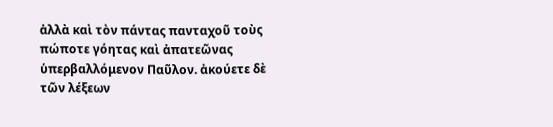ἀλλὰ καὶ τὸν πάντας πανταχοῦ τοὺς πώποτε γόητας καὶ ἀπατεῶνας ὑπερβαλλόμενον Παῦλον. ἀκούετε δὲ τῶν λέξεων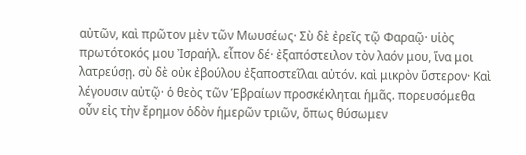αὐτῶν, καὶ πρῶτον μὲν τῶν Μωυσέως· Σὺ δὲ ἐρεῖς τῷ Φαραῷ· υἱὸς πρωτότοκός μου Ἰσραήλ. εἶπον δέ· ἐξαπόστειλον τὸν λαόν μου, ἵνα μοι λατρεύσῃ. σὺ δὲ οὐκ ἐβούλου ἐξαποστεῖλαι αὐτόν. καὶ μικρὸν ὕστερον· Καὶ λέγουσιν αὐτῷ· ὁ θεὸς τῶν Ἑβραίων προσκέκληται ἡμᾶς. πορευσόμεθα οὖν εἰς τὴν ἔρημον ὁδὸν ἡμερῶν τριῶν, ὅπως θύσωμεν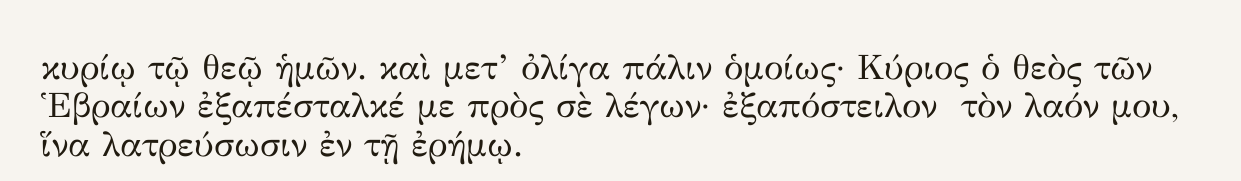κυρίῳ τῷ θεῷ ἡμῶν. καὶ μετ’ ὀλίγα πάλιν ὁμοίως· Κύριος ὁ θεὸς τῶν Ἑβραίων ἐξαπέσταλκέ με πρὸς σὲ λέγων· ἐξαπόστειλον  τὸν λαόν μου, ἵνα λατρεύσωσιν ἐν τῇ ἐρήμῳ.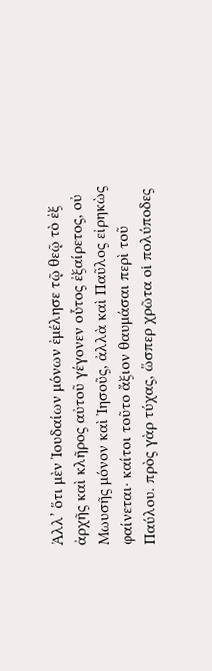Ἀλλ’ ὅτι μὲν Ἰουδαίων μόνων ἐμέλησε τῷ θεῷ τὸ ἐξ ἀρχῆς καὶ κλῆρος αὐτοῦ γέγονεν οὗτος ἐξαίρετος, οὐ Μωυσῆς μόνον καὶ Ἰησοῦς, ἀλλὰ καὶ Παῦλος εἰρηκὼς φαίνεται· καίτοι τοῦτο ἄξιον θαυμάσαι περὶ τοῦ Παύλου. πρὸς γὰρ τύχας, ὥσπερ χρῶτα οἱ πολύποδες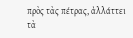πρὸς τὰς πέτρας, ἀλλάττει τὰ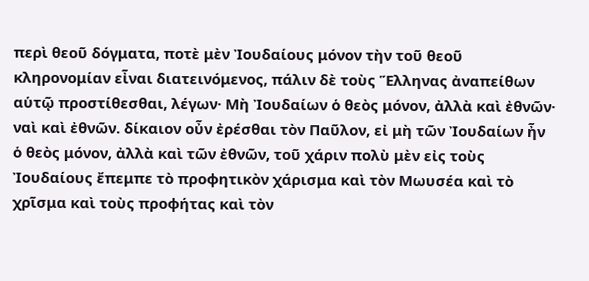περὶ θεοῦ δόγματα, ποτὲ μὲν Ἰουδαίους μόνον τὴν τοῦ θεοῦ κληρονομίαν εἶναι διατεινόμενος, πάλιν δὲ τοὺς Ἕλληνας ἀναπείθων αὑτῷ προστίθεσθαι, λέγων· Μὴ Ἰουδαίων ὁ θεὸς μόνον, ἀλλὰ καὶ ἐθνῶν· ναὶ καὶ ἐθνῶν. δίκαιον οὖν ἐρέσθαι τὸν Παῦλον, εἰ μὴ τῶν Ἰουδαίων ἦν ὁ θεὸς μόνον, ἀλλὰ καὶ τῶν ἐθνῶν, τοῦ χάριν πολὺ μὲν εἰς τοὺς Ἰουδαίους ἔπεμπε τὸ προφητικὸν χάρισμα καὶ τὸν Μωυσέα καὶ τὸ χρῖσμα καὶ τοὺς προφήτας καὶ τὸν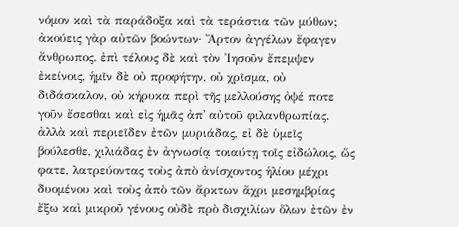νόμον καὶ τὰ παράδοξα καὶ τὰ τεράστια τῶν μύθων; ἀκούεις γὰρ αὐτῶν βοώντων· Ἄρτον ἀγγέλων ἔφαγεν ἄνθρωπος. ἐπὶ τέλους δὲ καὶ τὸν Ἰησοῦν ἔπεμψεν ἐκείνοις, ἡμῖν δὲ οὐ προφήτην, οὐ χρῖσμα, οὐ διδάσκαλον, οὐ κήρυκα περὶ τῆς μελλούσης ὀψέ ποτε γοῦν ἔσεσθαι καὶ εἰς ἡμᾶς ἀπ̓ αὐτοῦ φιλανθρωπίας. ἀλλὰ καὶ περιεῖδεν ἐτῶν μυριάδας, εἰ δὲ ὑμεῖς βούλεσθε, χιλιάδας ἐν ἀγνωσίᾳ τοιαύτῃ τοῖς εἰδώλοις, ὥς φατε, λατρεύοντας τοὺς ἀπὸ ἀνίσχοντος ἡλίου μέχρι δυομένου καὶ τοὺς ἀπὸ τῶν ἄρκτων ἄχρι μεσημβρίας ἔξω καὶ μικροῦ γένους οὐδὲ πρὸ δισχιλίων ὅλων ἐτῶν ἐν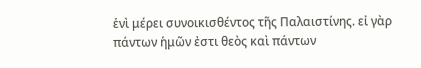ἑνὶ μέρει συνοικισθέντος τῆς Παλαιστίνης. εἰ γὰρ πάντων ἡμῶν ἐστι θεὸς καὶ πάντων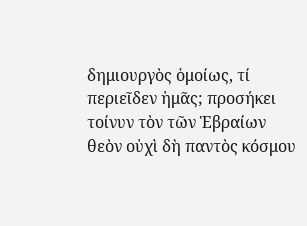δημιουργὸς ὁμοίως, τί περιεῖδεν ἡμᾶς; προσήκει τοίνυν τὸν τῶν Ἑβραίων θεὸν οὐχὶ δὴ παντὸς κόσμου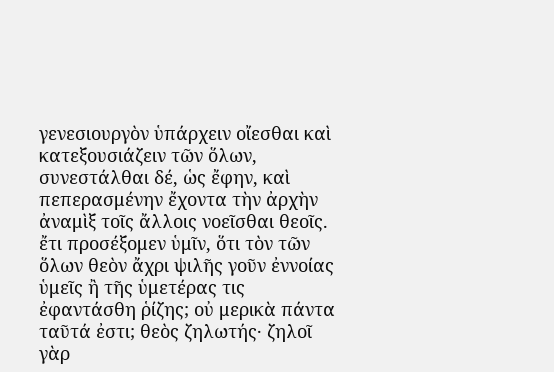γενεσιουργὸν ὑπάρχειν οἴεσθαι καὶ κατεξουσιάζειν τῶν ὅλων, συνεστάλθαι δέ, ὡς ἔφην, καὶ πεπερασμένην ἔχοντα τὴν ἀρχὴν ἀναμὶξ τοῖς ἄλλοις νοεῖσθαι θεοῖς. ἔτι προσέξομεν ὑμῖν, ὅτι τὸν τῶν ὅλων θεὸν ἄχρι ψιλῆς γοῦν ἐννοίας ὑμεῖς ἢ τῆς ὑμετέρας τις ἐφαντάσθη ῥίζης; οὐ μερικὰ πάντα ταῦτά ἐστι; θεὸς ζηλωτής· ζηλοῖ γὰρ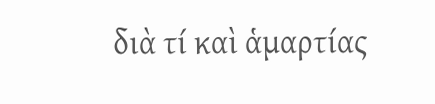διὰ τί καὶ ἁμαρτίας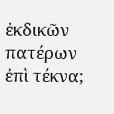ἐκδικῶν πατέρων ἐπὶ τέκνα;